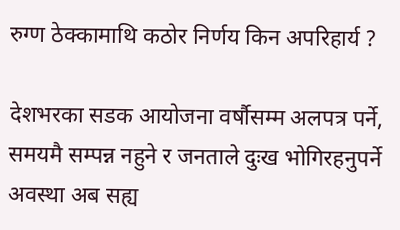रुग्ण ठेक्कामाथि कठोर निर्णय किन अपरिहार्य ?

देशभरका सडक आयोजना वर्षौसम्म अलपत्र पर्ने, समयमै सम्पन्न नहुने र जनताले दुःख भोगिरहनुपर्ने अवस्था अब सह्य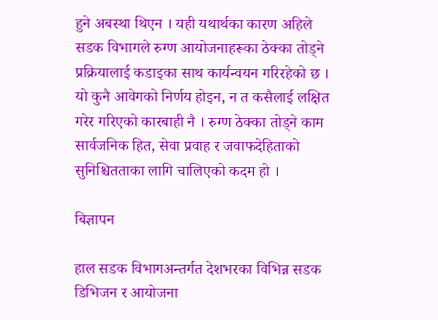हुने अबस्था थिएन । यही यथार्थका कारण अहिले सडक विभागले रुग्ण आयोजनाहरूका ठेक्का तोड्ने प्रक्रियालाई कडाइका साथ कार्यन्वयन गरिरहेको छ । यो कुनै आवेगको निर्णय होइन, न त कसैलाई लक्षित गरेर गरिएको कारबाही नै । रुग्ण ठेक्का तोड्ने काम सार्वजनिक हित, सेवा प्रवाह र जवाफदेहिताको सुनिश्चितताका लागि चालिएको कदम हो ।

बिज्ञापन

हाल सडक विभागअन्तर्गत देशभरका विभिन्न सडक डिभिजन र आयोजना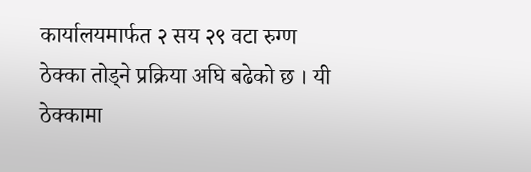कार्यालयमार्फत २ सय २९ वटा रुग्ण ठेक्का तोड्ने प्रक्रिया अघि बढेको छ । यी ठेक्कामा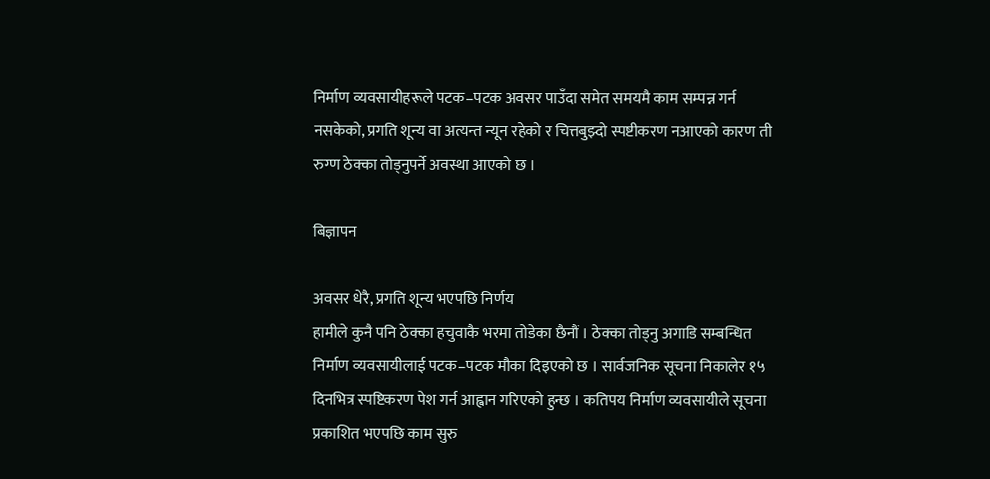निर्माण व्यवसायीहरूले पटक–पटक अवसर पाउँदा समेत समयमै काम सम्पन्न गर्न नसकेको, प्रगति शून्य वा अत्यन्त न्यून रहेको र चित्तबुझ्दो स्पष्टीकरण नआएको कारण ती रुग्ण ठेक्का तोड्नुपर्ने अवस्था आएको छ ।

बिज्ञापन

अवसर धेरै, प्रगति शून्य भएपछि निर्णय
हामीले कुनै पनि ठेक्का हचुवाकै भरमा तोडेका छैनौं । ठेक्का तोड्नु अगाडि सम्बन्धित निर्माण व्यवसायीलाई पटक–पटक मौका दिइएको छ । सार्वजनिक सूचना निकालेर १५ दिनभित्र स्पष्टिकरण पेश गर्न आह्वान गरिएको हुन्छ । कतिपय निर्माण व्यवसायीले सूचना प्रकाशित भएपछि काम सुरु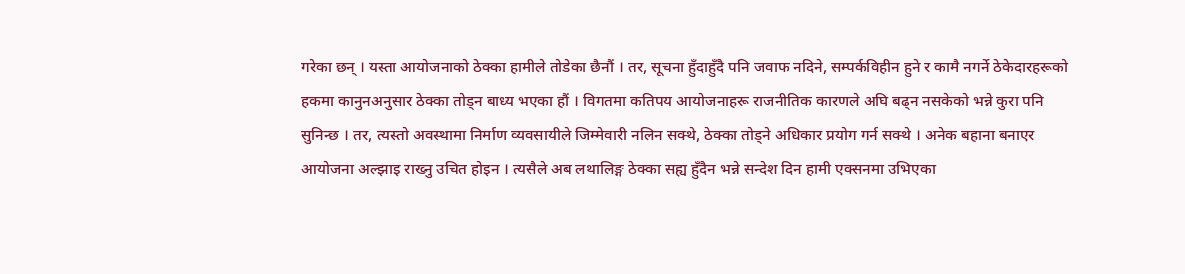गरेका छन् । यस्ता आयोजनाको ठेक्का हामीले तोडेका छैनौं । तर, सूचना हुँदाहुँदै पनि जवाफ नदिने, सम्पर्कविहीन हुने र कामै नगर्ने ठेकेदारहरूको हकमा कानुनअनुसार ठेक्का तोड्न बाध्य भएका हौं । विगतमा कतिपय आयोजनाहरू राजनीतिक कारणले अघि बढ्न नसकेको भन्ने कुरा पनि सुनिन्छ । तर, त्यस्तो अवस्थामा निर्माण व्यवसायीले जिम्मेवारी नलिन सक्थे, ठेक्का तोड्ने अधिकार प्रयोग गर्न सक्थे । अनेक बहाना बनाएर आयोजना अल्झाइ राख्नु उचित होइन । त्यसैले अब लथालिङ्ग ठेक्का सह्य हुँदैन भन्ने सन्देश दिन हामी एक्सनमा उभिएका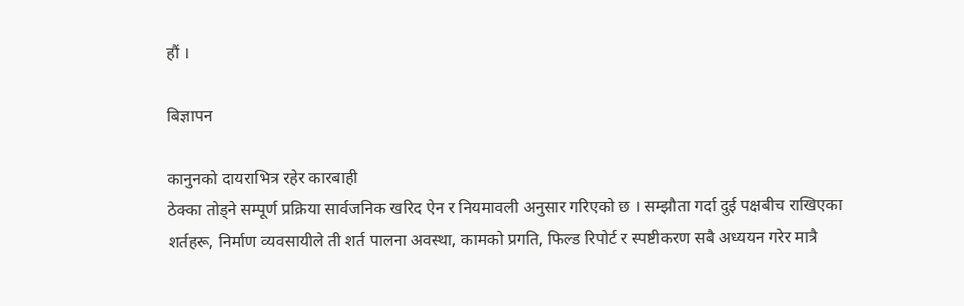हौं ।

बिज्ञापन

कानुनको दायराभित्र रहेर कारबाही
ठेक्का तोड्ने सम्पूर्ण प्रक्रिया सार्वजनिक खरिद ऐन र नियमावली अनुसार गरिएको छ । सम्झौता गर्दा दुई पक्षबीच राखिएका शर्तहरू, निर्माण व्यवसायीले ती शर्त पालना अवस्था, कामको प्रगति, फिल्ड रिपोर्ट र स्पष्टीकरण सबै अध्ययन गरेर मात्रै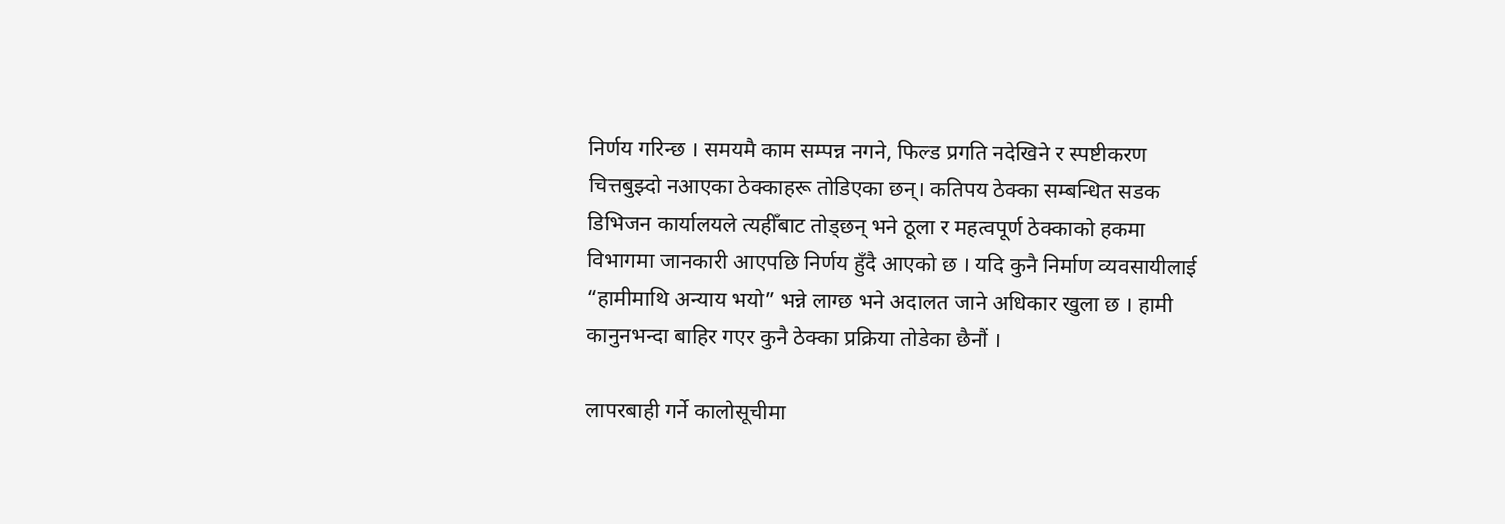निर्णय गरिन्छ । समयमै काम सम्पन्न नगने, फिल्ड प्रगति नदेखिने र स्पष्टीकरण चित्तबुझ्दो नआएका ठेक्काहरू तोडिएका छन्। कतिपय ठेक्का सम्बन्धित सडक डिभिजन कार्यालयले त्यहीँबाट तोड्छन् भने ठूला र महत्वपूर्ण ठेक्काको हकमा विभागमा जानकारी आएपछि निर्णय हुँदै आएको छ । यदि कुनै निर्माण व्यवसायीलाई “हामीमाथि अन्याय भयो” भन्ने लाग्छ भने अदालत जाने अधिकार खुला छ । हामी कानुनभन्दा बाहिर गएर कुनै ठेक्का प्रक्रिया तोडेका छैनौं ।

लापरबाही गर्ने कालोसूचीमा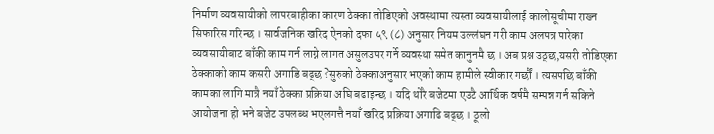निर्माण व्यवसायीको लापरबाहीका कारण ठेक्का तोडिएको अवस्थामा त्यस्ता व्यवसायीलाई कालोसूचीमा राख्न सिफारिस गरिन्छ । सार्वजनिक खरिद ऐनको दफा ५९ (८) अनुसार नियम उल्लंघन गरी काम अलपत्र पारेका व्यवसायीबाट बाँकी काम गर्न लाग्ने लागत असुलउपर गर्ने व्यवस्था समेत कानुनमै छ । अब प्रश्न उठ्छ,यसरी तोडिएका ठेक्काको काम कसरी अगाडि बढ्छ ?सुरुको ठेक्काअनुसार भएको काम हामीले स्वीकार गर्छौं । त्यसपछि बाँकी कामका लागि मात्रै नयाँ ठेक्का प्रक्रिया अघि बढाइन्छ । यदि थोरै बजेटमा एउटै आर्थिक वर्षमै सम्पन्न गर्न सकिने आयोजना हो भने बजेट उपलब्ध भएलगत्तै नयाँ खरिद प्रक्रिया अगाढि बढ्छ । ठूलो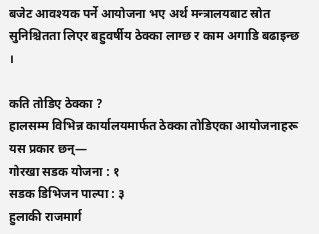बजेट आवश्यक पर्ने आयोजना भए अर्थ मन्त्रालयबाट स्रोत सुनिश्चितता लिएर बहुवर्षीय ठेक्का लाग्छ र काम अगाडि बढाइन्छ ।

कति तोडिए ठेक्का ?
हालसम्म विभिन्न कार्यालयमार्फत ठेक्का तोडिएका आयोजनाहरू यस प्रकार छन्—
गोरखा सडक योजना : १
सडक डिभिजन पाल्पा : ३
हुलाकी राजमार्ग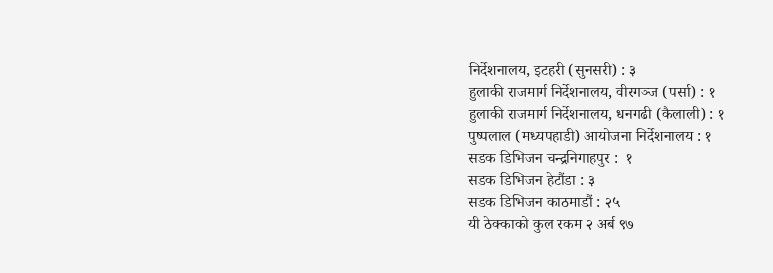निर्देशनालय, इटहरी (सुनसरी) : ३
हुलाकी राजमार्ग निर्देशनालय, वीरगञ्ज (पर्सा) : १
हुलाकी राजमार्ग निर्देशनालय, धनगढी (कैलाली) : १
पुष्पलाल (मध्यपहाडी) आयोजना निर्देशनालय : १
सडक डिभिजन चन्द्रनिगाहपुर :  १
सडक डिभिजन हेटौंडा : ३
सडक डिभिजन काठमाडौं : २५
यी ठेक्काको कुल रकम २ अर्ब ९७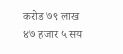करोड ७९ लाख ४७ हजार ५ सय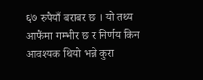६७ रुपैयाँ बराबर छ । यो तथ्य आफैंमा गम्भीर छ र निर्णय किन आवश्यक थियो भन्ने कुरा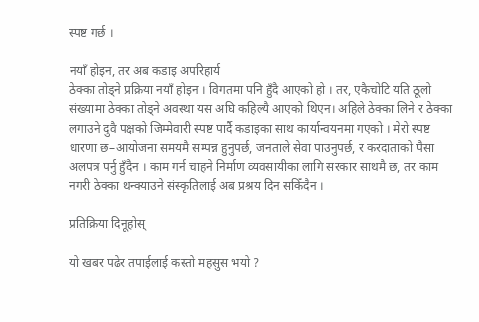स्पष्ट गर्छ ।

नयाँ होइन, तर अब कडाइ अपरिहार्य
ठेक्का तोड्ने प्रक्रिया नयाँ होइन । विगतमा पनि हुँदै आएको हो । तर, एकैचोटि यति ठूलो संख्यामा ठेक्का तोड्ने अवस्था यस अघि कहिल्यै आएको थिएन। अहिले ठेक्का लिने र ठेक्का लगाउने दुवै पक्षको जिम्मेवारी स्पष्ट पार्दै कडाइका साथ कार्यान्वयनमा गएको । मेरो स्पष्ट धारणा छ–आयोजना समयमै सम्पन्न हुनुपर्छ, जनताले सेवा पाउनुपर्छ, र करदाताको पैसा अलपत्र पर्नु हुँदैन । काम गर्न चाहने निर्माण व्यवसायीका लागि सरकार साथमै छ, तर काम नगरी ठेक्का थन्क्याउने संस्कृतिलाई अब प्रश्रय दिन सकिँदैन ।

प्रतिक्रिया दिनूहोस्

यो खबर पढेर तपाईलाई कस्तो महसुस भयो ?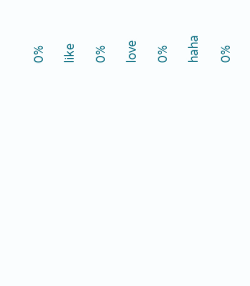0%

like

0%

love

0%

haha

0%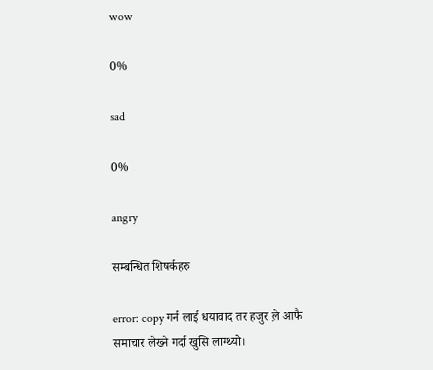wow

0%

sad

0%

angry

सम्बन्धित शिषर्कहरु

error: copy गर्न लाई धयावाद तर हजुर ल़े आफै समाचार लेख्ने गर्दा खुसि लाग्थ्यो।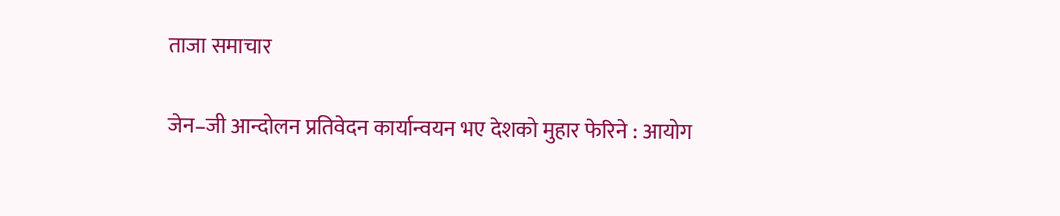ताजा समाचार

जेन–जी आन्दोलन प्रतिवेदन कार्यान्वयन भए देशको मुहार फेरिने : आयोग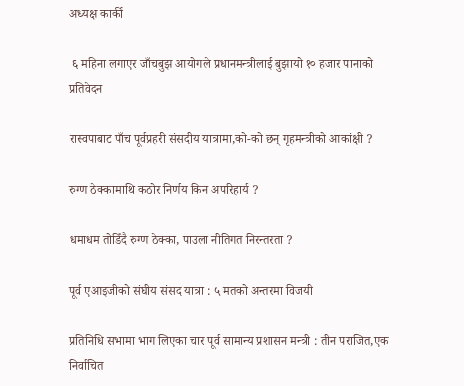अध्यक्ष कार्की

 ६ महिना लगाएर जाँचबुझ आयोगले प्रधानमन्त्रीलाई बुझायो १० हजार पानाको प्रतिवेदन

रास्वपाबाट पाँच पूर्वप्रहरी संसदीय यात्रामा,को-को छन् गृहमन्त्रीको आकांक्षी ?

रुग्ण ठेक्कामाथि कठोर निर्णय किन अपरिहार्य ?

धमाधम तोडिँदै रुग्ण ठेक्का, पाउला नीतिगत निरन्तरता ?

पूर्व एआइजीको संघीय संसद यात्रा : ५ मतको अन्तरमा विजयी

प्रतिनिधि सभामा भाग लिएका चार पूर्व सामान्य प्रशासन मन्त्री : तीन पराजित,एक निर्वाचित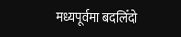मध्यपूर्वमा बदलिँदो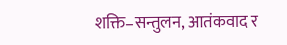शक्ति–सन्तुलन, आतंकवाद र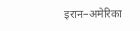इरान–अमेरिका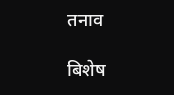तनाव

बिशेष